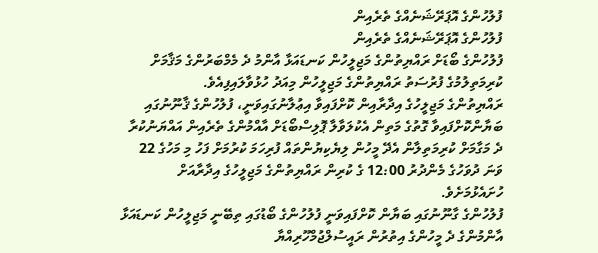ފުލުހުންގެ އޮޕަރޭޝަނެއްގެ ތެރެއިން
ފުލުހުންގެ އޮޕަރޭޝަނެއްގެ ތެރެއިން
ފުލުހުންގެ ބޯޑަށް ރައްޔިތުންގެ މަޖިލީހުން ކަނޑައަޅާ އާންމު ދެ މެމްބަރުންގެ މަޤާމަށް ކުރިމަތިލުމުގެ ފުރުސަތު ރައްޔިތުންގެ މަޖިލީހުން މިއަދު ހުޅުވާލައިފިއެވެ.
ރައްޔިތުންގެ މަޖިލީހުގެ އިދާރާއިން ކޮށްފައިވާ އިޢުލާނުގައިވަނީ، ފުލުހުންގެ ޤާނޫނުގައި ބަޔާންކޮށްފައިވާ ގޮތުގެ މަތިން އެކުލަވާލާ ޕޮލިސްބޯޑަށް އާއްމުންގެ ތެރެއިން އައްޔަނުކުރާ ދެ މަގާމަށް ކުރިމަތިލާން އެދޭ މީހުން ލިޔެކިޔުންތައް ފުރިހަމަ ކުރުމަށް ފަހު މި މަހުގެ 22 ވަނަ ދުވަހުގެ މެންދުރު 12:00 ގެ ކުރިން ރައްޔިތުންގެ މަޖިލީހުގެ އިދާރާއަށް ހުށައެޅުމަށެވެ.
ފުލުހުންގެ ގާނޫނުގައި ބަޔާން ކޮށްފައިވަނީ ފުލުހުންގެ ބޯޑުގައި ތިބޭނީ މަޖިލީހުން ކަނޑައަޅާ އާންމުންގެ ދެ މީހުންގެ އިތުރުން ރައީސުލްޖުމްހޫރިއްޔާ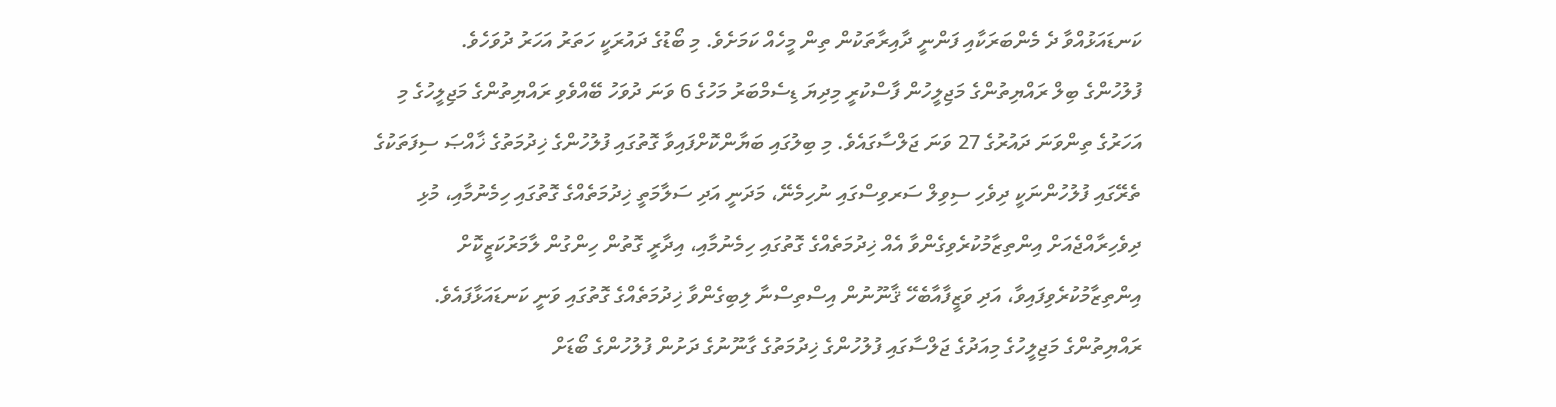ކަނޑައަޅުއްވާ ދެ މެންބަރަކާއި ފަންނީ ދާއިރާތަކުން ތިން މީހެއް ކަމަށެވެ. މި ބޯޑުގެ ދައުރަކީ ހަތަރު އަހަރު ދުވަހެވެ.
ފުލުހުންގެ ބިލް ރައްޔިތުންގެ މަޖިލީހުން ފާސްކުރީ މިދިޔަ ޑިސެމްބަރު މަހުގެ 6 ވަނަ ދުވަހު ބޭއްވެވި ރައްޔިތުންގެ މަޖިލީހުގެ މި އަހަރުގެ ތިންވަނަ ދައުރުގެ 27 ވަނަ ޖަލްސާގައެވެ. މި ބިލުގައި ބަޔާންކޮށްފައިވާ ގޮތުގައި ފުލުހުންގެ ޚިދުމަތުގެ ޚާއްޞަ ސިފަތަކުގެ ތެރޭގައި ފުލުހުންނަކީ ދިވެހި ސިވިލް ސަރވިސްގައި ނުހިމެނޭ، މަދަނީ އަދި ސަލާމަތީ ޚިދުމަތެއްގެ ގޮތުގައި ހިމެނުމާއި، މުޅި ދިވެހިރާއްޖެއަށް އިންތިޒާމުކުރެވިގެންވާ އެއް ޚިދުމަތެއްގެ ގޮތުގައި ހިމެނުމާއި، އިދާރީ ގޮތުން ހިންގުން ލާމަރުކަޒީކޮށް އިންތިޒާމުކުރެވިފައިވާ، އަދި ވަޒީފާއާބެހޭ ޤާނޫނުން އިސްތިސްނާ ލިބިގެންވާ ޚިދުމަތެއްގެ ގޮތުގައި ވަނީ ކަނޑައަޅާފައެވެ.
ރައްޔިތުންގެ މަޖިލީހުގެ މިއަދުގެ ޖަލްސާގައި ފުލުހުންގެ ޚިދުމަތުގެ ގާނޫނުގެ ދަށުން ފުލުހުންގެ ބޯޑަށް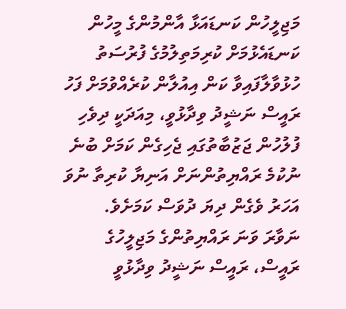މަޖިލީހުން ކަނޑައަޅާ އާންމުންގެ މީހުން ކަނޑައެޅުމަށް ކުރިމަތިލުމުގެ ފުރުސަތު ހުޅުވާލާފައިވާ ކަން އިއުލާން ކުރެއްވުމަށް ފަހު ރައީސް ނަޝީދު ވިދާޅުވީ، މިއަދަކީ ދިވެހި ފުލުހުން ޖަޒުބާތުގައި ޖެހިގެން ކަމަށް ބުނެ ނުކުމެ ރައްޔިތުންނަށް އަނިޔާ ކުރިތާ ނުވަ އަހަރު ވެގެން ދިޔަ ދުވަސް ކަމަށެވެ.
ނަވާރަ ވަނަ ރައްޔިތުންގެ މަޖިލީހުގެ ރައީސް، ރައީސް ނަޝީދު ވިދާޅުވީ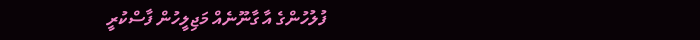ފުލުހުންގެ އާ ގާނޫނެއް މަޖިލީހުން ފާސްކުރީ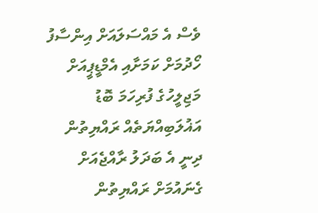ވެސް އެ މައްސަލައަށް އިންސާފު ހޯދުމަށް ކަމަށާއި އެމްޑީޕީއަށް މަޖިލީހުގެ ފުރިހަމަ ބޮޑު އަޣުލަބިއްޔަތެއް ރައްޔިތުން ދިނީ އެ ބަދަލު ރާއްޖެއަށް ގެނައުމަށް ރައްޔިތުން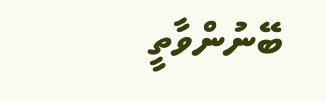ބޭނުންވާތީ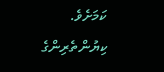ކަމަށެވެ.
ކިޔުންތެރިންގެ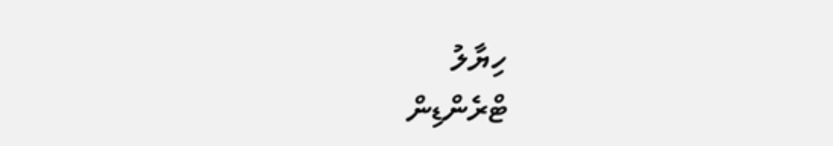ހިޔާލު
ޓްރެންޑިން